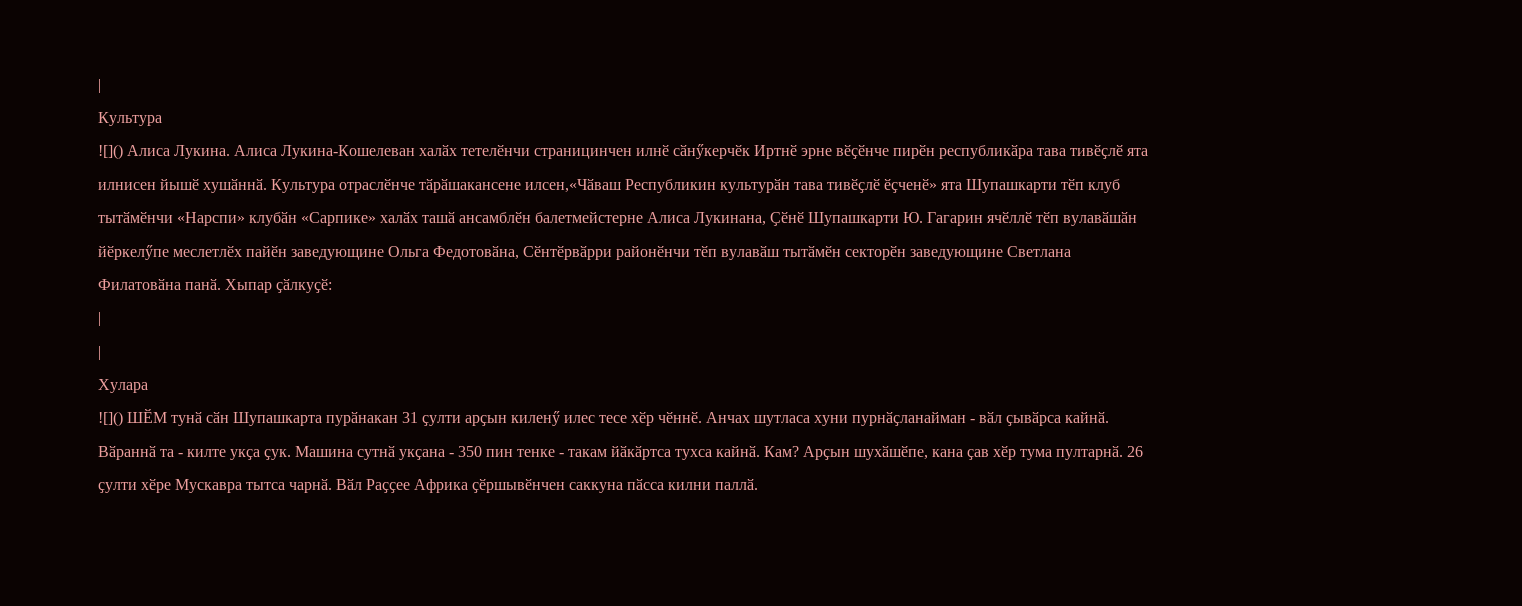|
Культура
![]() Алиса Лукина. Алиса Лукина-Кошелеван халӑх тетелӗнчи страницинчен илнӗ сӑнӳкерчӗк Иртнӗ эрне вӗҫӗнче пирӗн республикӑра тава тивӗҫлӗ ята илнисен йышӗ хушӑннӑ. Культура отраслӗнче тӑрӑшакансене илсен,«Чӑваш Республикин культурӑн тава тивӗҫлӗ ӗҫченӗ» ята Шупашкарти тӗп клуб тытӑмӗнчи «Нарспи» клубӑн «Сарпике» халӑх ташӑ ансамблӗн балетмейстерне Алиса Лукинана, Ҫӗнӗ Шупашкарти Ю. Гагарин ячӗллӗ тӗп вулавӑшӑн йӗркелӳпе меслетлӗх пайӗн заведующине Ольга Федотовӑна, Сӗнтӗрвӑрри районӗнчи тӗп вулавӑш тытӑмӗн секторӗн заведующине Светлана Филатовӑна панӑ. Хыпар ҫӑлкуҫӗ:
|
|
Хулара
![]() ШӖМ тунӑ сӑн Шупашкарта пурӑнакан 31 ҫулти арҫын киленӳ илес тесе хӗр чӗннӗ. Анчах шутласа хуни пурнӑҫланайман - вӑл ҫывӑрса кайнӑ. Вӑраннӑ та - килте укҫа ҫук. Машина сутнӑ укҫана - 350 пин тенке - такам йӑкӑртса тухса кайнӑ. Кам? Арҫын шухӑшӗпе, кана ҫав хӗр тума пултарнӑ. 26 ҫулти хӗре Мускавра тытса чарнӑ. Вӑл Раҫҫее Африка ҫӗршывӗнчен саккуна пӑсса килни паллӑ.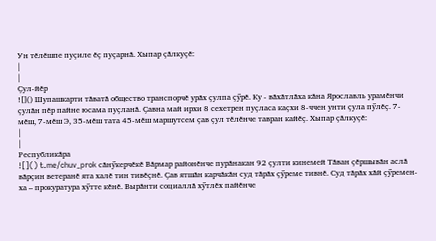Ун тӗлӗшпе пуҫиле ӗҫ пуҫарнӑ. Хыпар ҫӑлкуҫӗ:
|
|
Ҫул-йӗр
![]() Шупашкарти тӑватӑ общество транспорчӗ урӑх ҫулпа ҫӳрӗ. Ку - вӑхӑтлӑха кӑна Ярославль урамӗнчи ҫулӑн пӗр пайне юсама пуҫланӑ. Ҫавна май ирхи 8 сехетрен пуҫласа каҫхи 8-ччен унти ҫула пӳлӗҫ. 7-мӗш, 7-мӗш Э, 35-мӗш тата 45-мӗш маршутсем ҫав ҫул тӗлӗнче тавран кайӗҫ. Хыпар ҫӑлкуҫӗ:
|
|
Республикӑра
![]() t.me/chuv_prok сӑнӳкерчӗкӗ Вӑрмар районӗнче пурӑнакан 92 ҫулти кинемей Тӑван ҫӗршывӑн аслӑ вӑрҫин ветеранӗ ята халӗ тин тивӗҫнӗ. Ҫав ятшӑн карчӑкӑн суд тӑрӑх ҫӳреме тивнӗ. Суд тӑрӑх хӑй ҫӳремен-ха – прокуратура хӳтте кӗнӗ. Вырӑнти социаллӑ хӳтлӗх пайӗнче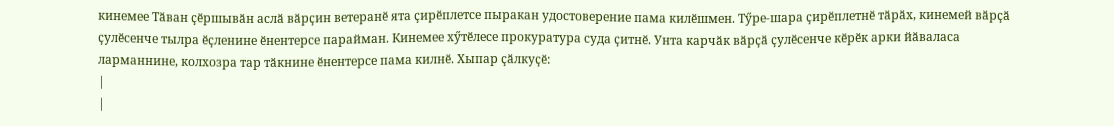кинемее Тӑван ҫӗршывӑн аслӑ вӑрҫин ветеранӗ ята ҫирӗплетсе пыракан удостоверение пама килӗшмен. Тӳре-шара ҫирӗплетнӗ тӑрӑх, кинемей вӑрҫӑ ҫулӗсенче тылра ӗҫленине ӗнентерсе парайман. Кинемее хӳтӗлесе прокуратура суда ҫитнӗ. Унта карчӑк вӑрҫӑ ҫулӗсенче кӗрӗк арки йӑваласа ларманнине, колхозра тар тӑкнине ӗнентерсе пама килнӗ. Хыпар ҫӑлкуҫӗ:
|
|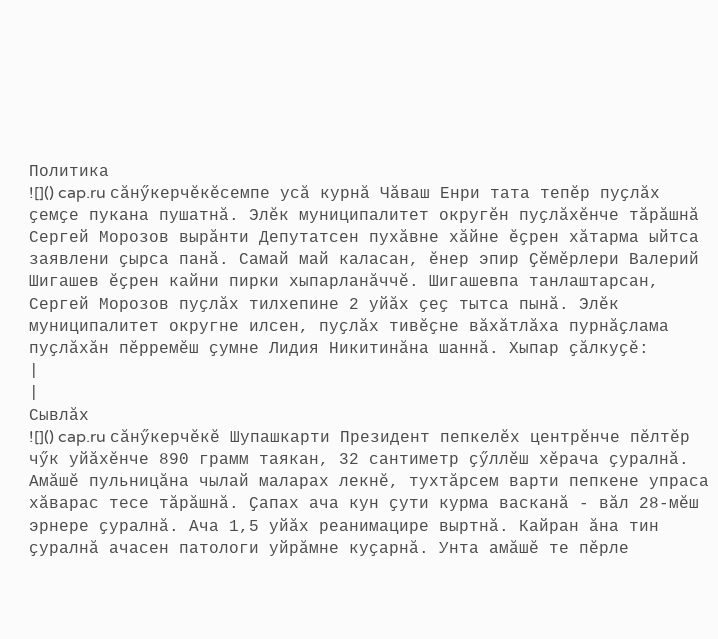Политика
![]() cap.ru сӑнӳкерчӗкӗсемпе усӑ курнӑ Чӑваш Енри тата тепӗр пуҫлӑх ҫемҫе пукана пушатнӑ. Элӗк муниципалитет округӗн пуҫлӑхӗнче тӑрӑшнӑ Сергей Морозов вырӑнти Депутатсен пухӑвне хӑйне ӗҫрен хӑтарма ыйтса заявлени ҫырса панӑ. Самай май каласан, ӗнер эпир Ҫӗмӗрлери Валерий Шигашев ӗҫрен кайни пирки хыпарланӑччӗ. Шигашевпа танлаштарсан, Сергей Морозов пуҫлӑх тилхепине 2 уйӑх ҫеҫ тытса пынӑ. Элӗк муниципалитет округне илсен, пуҫлӑх тивӗҫне вӑхӑтлӑха пурнӑҫлама пуҫлӑхӑн пӗрремӗш ҫумне Лидия Никитинӑна шаннӑ. Хыпар ҫӑлкуҫӗ:
|
|
Сывлӑх
![]() cap.ru сӑнӳкерчӗкӗ Шупашкарти Президент пепкелӗх центрӗнче пӗлтӗр чӳк уйӑхӗнче 890 грамм таякан, 32 сантиметр ҫӳллӗш хӗрача ҫуралнӑ. Амӑшӗ пульницӑна чылай маларах лекнӗ, тухтӑрсем варти пепкене упраса хӑварас тесе тӑрӑшнӑ. Ҫапах ача кун ҫути курма васканӑ - вӑл 28-мӗш эрнере ҫуралнӑ. Ача 1,5 уйӑх реанимацире выртнӑ. Кайран ӑна тин ҫуралнӑ ачасен патологи уйрӑмне куҫарнӑ. Унта амӑшӗ те пӗрле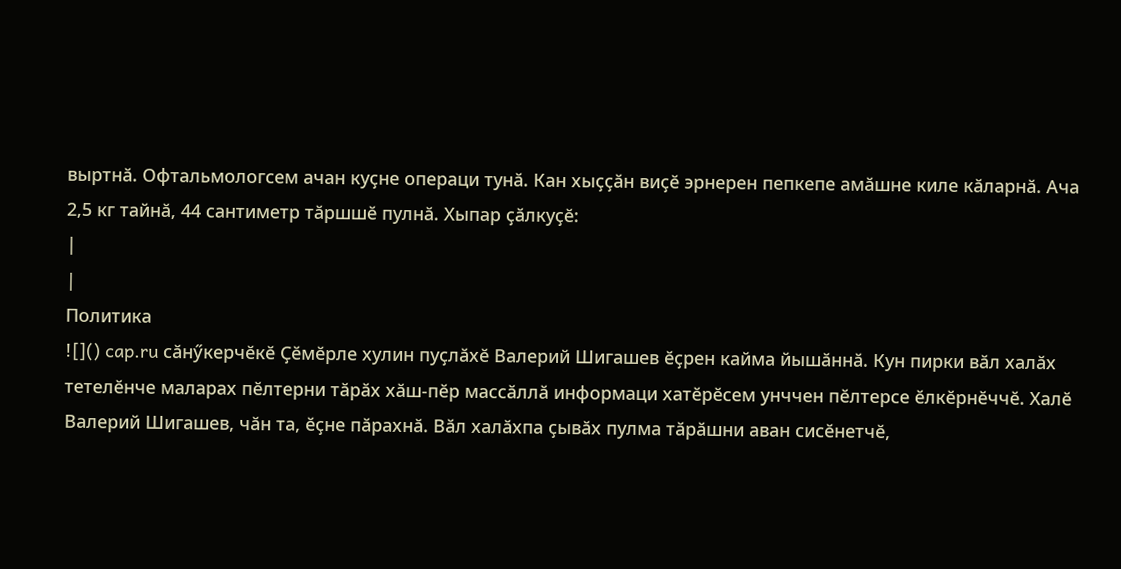выртнӑ. Офтальмологсем ачан куҫне операци тунӑ. Кан хыҫҫӑн виҫӗ эрнерен пепкепе амӑшне киле кӑларнӑ. Ача 2,5 кг тайнӑ, 44 сантиметр тӑршшӗ пулнӑ. Хыпар ҫӑлкуҫӗ:
|
|
Политика
![]() cap.ru сӑнӳкерчӗкӗ Ҫӗмӗрле хулин пуҫлӑхӗ Валерий Шигашев ӗҫрен кайма йышӑннӑ. Кун пирки вӑл халӑх тетелӗнче маларах пӗлтерни тӑрӑх хӑш-пӗр массӑллӑ информаци хатӗрӗсем унччен пӗлтерсе ӗлкӗрнӗччӗ. Халӗ Валерий Шигашев, чӑн та, ӗҫне пӑрахнӑ. Вӑл халӑхпа ҫывӑх пулма тӑрӑшни аван сисӗнетчӗ,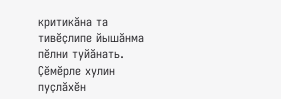критикӑна та тивӗҫлипе йышӑнма пӗлни туйӑнать. Ҫӗмӗрле хулин пуҫлӑхӗн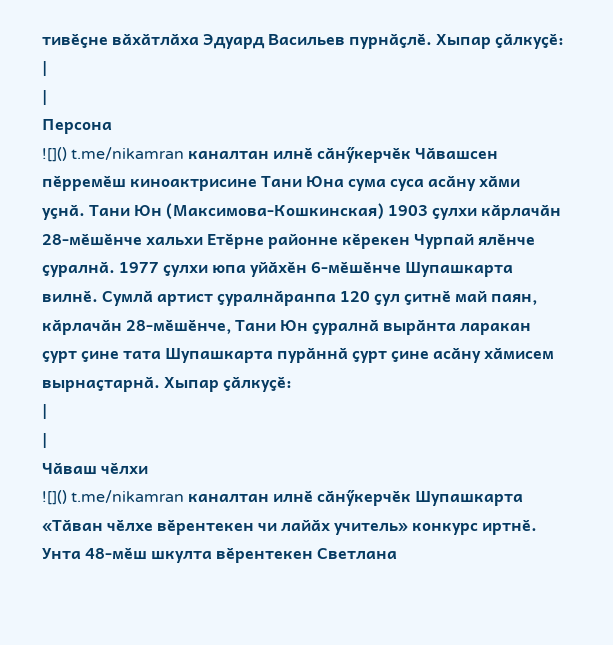тивӗҫне вӑхӑтлӑха Эдуард Васильев пурнӑҫлӗ. Хыпар ҫӑлкуҫӗ:
|
|
Персона
![]() t.me/nikamran каналтан илнӗ сӑнӳкерчӗк Чӑвашсен пӗрремӗш киноактрисине Тани Юна сума суса асӑну хӑми уҫнӑ. Тани Юн (Максимова-Кошкинская) 1903 ҫулхи кӑрлачӑн 28-мӗшӗнче хальхи Етӗрне районне кӗрекен Чурпай ялӗнче ҫуралнӑ. 1977 ҫулхи юпа уйӑхӗн 6-мӗшӗнче Шупашкарта вилнӗ. Сумлӑ артист ҫуралнӑранпа 120 ҫул ҫитнӗ май паян, кӑрлачӑн 28-мӗшӗнче, Тани Юн ҫуралнӑ вырӑнта ларакан ҫурт ҫине тата Шупашкарта пурӑннӑ ҫурт ҫине асӑну хӑмисем вырнаҫтарнӑ. Хыпар ҫӑлкуҫӗ:
|
|
Чӑваш чӗлхи
![]() t.me/nikamran каналтан илнӗ сӑнӳкерчӗк Шупашкарта «Тӑван чӗлхе вӗрентекен чи лайӑх учитель» конкурс иртнӗ. Унта 48-мӗш шкулта вӗрентекен Светлана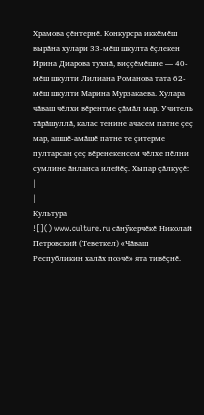Храмова ҫӗнтернӗ. Конкурсра иккӗмӗш вырӑна хулари 33-мӗш шкулта ӗҫлекен Ирина Диарова тухнӑ, виҫҫӗмӗшне — 40-мӗш шкулти Лилиана Романова тата 62-мӗш шкулти Марина Мурзакаева. Хулара чӑваш чӗлхи вӗрентме ҫӑмӑл мар. Учитель тӑрӑшуллӑ, калас тенине ачасем патне ҫеҫ мар, ашшӗ-амӑшӗ патне те ҫитерме пултарсан ҫеҫ вӗренекенсем чӗлхе пӗлни сумлине ӑнланса илейӗҫ. Хыпар ҫӑлкуҫӗ:
|
|
Культура
![]() www.culture.ru сӑнӳкерчӗкӗ Николай Петровский (Теветкел) «Чӑваш Республикин халӑх поэчӗ» ята тивӗҫнӗ.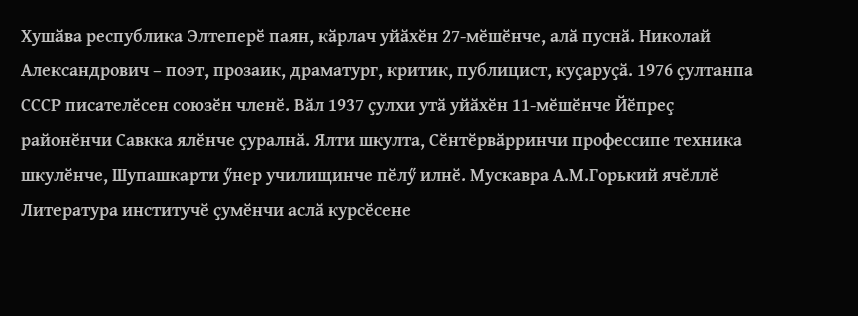Хушӑва республика Элтеперӗ паян, кӑрлач уйӑхӗн 27-мӗшӗнче, алӑ пуснӑ. Николай Александрович – поэт, прозаик, драматург, критик, публицист, куҫаруҫӑ. 1976 ҫултанпа СССР писателӗсен союзӗн членӗ. Вӑл 1937 ҫулхи утӑ уйӑхӗн 11-мӗшӗнче Йӗпреҫ районӗнчи Савкка ялӗнче ҫуралнӑ. Ялти шкулта, Сӗнтӗрвӑрринчи профессипе техника шкулӗнче, Шупашкарти ӳнер училищинче пӗлӳ илнӗ. Мускавра А.М.Горький ячӗллӗ Литература институчӗ ҫумӗнчи аслӑ курсӗсене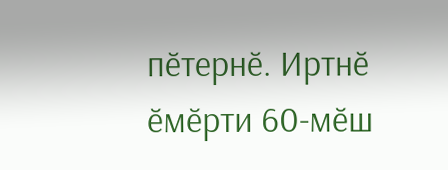пӗтернӗ. Иртнӗ ӗмӗрти 60-мӗш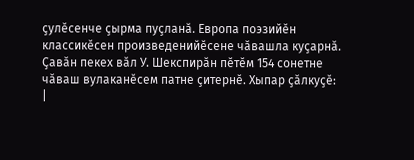ҫулӗсенче ҫырма пуҫланӑ. Европа поэзийӗн классикӗсен произведенийӗсене чӑвашла куҫарнӑ. Ҫавӑн пекех вӑл У. Шекспирӑн пӗтӗм 154 сонетне чӑваш вулаканӗсем патне ҫитернӗ. Хыпар ҫӑлкуҫӗ:
|